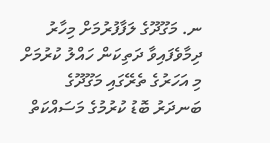ނ. މަގޫދޫގެ ލަފާފުރުމަށް މިހާރު ދިމާވެފައިވާ ދަތިކަން ހައްލު ކުރުމަށް މި އަހަރުގެ ތެރޭގައި މަގޫދޫގެ ބަނދަރު ބޮޑު ކުރުމުގެ މަސައްކަތް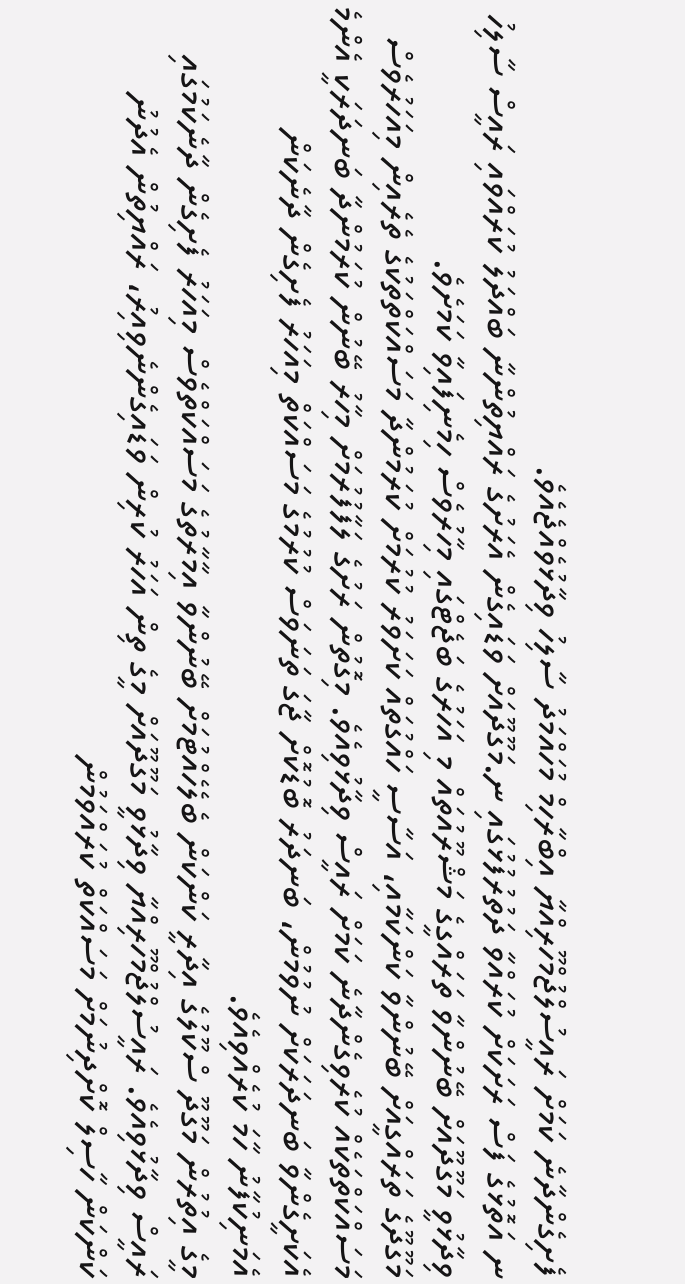ފެށިގެންދާނެ ކަމަށް ރައީސުލްޖުމްހޫރިއްޔާ އިބްރާހިމް މުހައްމަދު ސާލިހު ވިދާޅުވެއްޖެއެވެ.
ނ އަތޮޅުގެ ފަސް ރަށަކަށް ކުރައްވާ ދަތުރުފުޅުގައި ނ.މަގޫދޫއަށް ވަޑައިގެން އެރަށުގެ ރައްޔިތުންނާ ބައްދަލު ކުރައްވައި ރައީސް ސާލިހު ވިދާޅުވީ މަގޫދޫއަށް ބޭނުންވާ ތަރައްގީގެ މަޝްރޫއުތައް މި އަހަރުގެ ބަޖެޓްގައި މިހާރުވެސް ހިމެނިފައިވާ ކަމަށެވެ.
މަގޫދޫގެ ތަރައްގީއަށް ބޭނުންވާ ކަންކަމާއި، އަސާސީ ހައްގުތައް ކަށަވަރު ކުރުމަށް ކުރަމުންދާ މަސައްކަތްތަކުގެ ތެރެއިން މިއަހަރުވެސް މަސައްކަތްތަކެއް ކުރެވިގެންދާނެ ކަމަށް ރައީސް ވިދާޅުވިއެވެ. މިގޮތުން ރަށުގެ ލަފާފުރުމަށް މިހާރު ބޭނުން ކުރަމުންދާ ބަނދަރަކީ އެންމެ އެކަށީގެންވާ ބަނދަރަކަށް ނުވުމުން، ބަނދަރު ބޮޑުކޮށް ޖާގަ ތަނަވަސް ކުރުމުގެ މަސައްކަތް މިއަހަރު ފެށިގެން ދާނެކަން އެމަނިކުފާނު ހާމަ ކުރެއްވިއެވެ.
މީގެ އިތުރުން މަގޫދޫ ސްކޫލުގެ އިދާރީ ކަންކަން ބެލެހެއްޓުމަށް ބޭނުންވާ އިމާރާތުގެ މަސައްކަތްވެސް މިއަހަރު ފެށިގެން ދާނެކަމުގައި ރައީސް ވިދާޅުވިއެވެ. ރައީސުލްޖުމްހޫރިއްޔާ ވިދާޅުވީ މަގޫދޫއަށް މީގެ ތިން އަހަރު ކުރިން ވަޑައިގެންނެވިއިރު، ރައްޔިތުން އެދުނު ކަންކަން ހާސިލް ކޮށްދިނުމަށް މަސައްކަތް ކުރައްވަމުން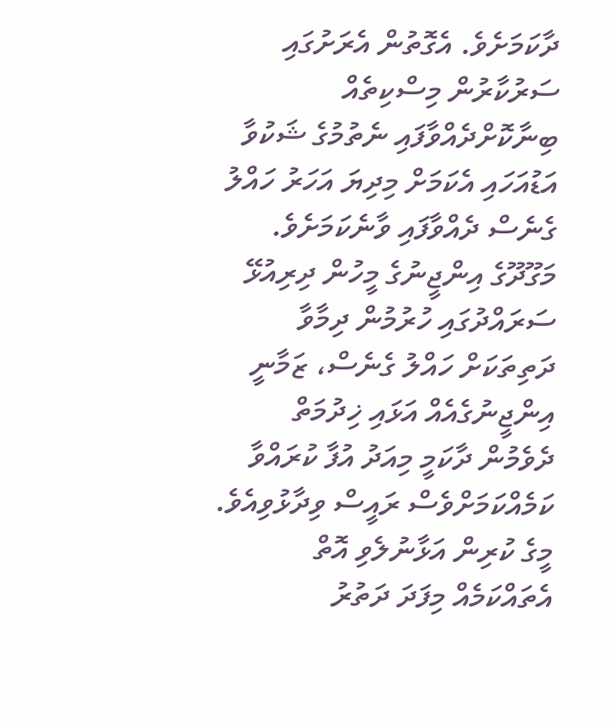ދާކަމަށެވެ. އެގޮތުން އެރަށުގައި ސަރުކާރުން މިސްކިތެއް ބިނާކޮށްދެއްވާފައި ނެތުމުގެ ޝަކުވާ އަޑުއަހައި އެކަމަށް މިދިޔަ އަހަރު ހައްލު ގެނެސް ދެއްވާފައި ވާނެކަމަށެވެ.
މަގޫދޫގެ އިންޖީނުގެ މީހުން ދިރިއުޅޭ ސަރައްދުގައި ހުރުމުން ދިމާވާ ދަތިތަކަށް ހައްލު ގެނެސް، ޒަމާނީ އިންޖީނުގެއެއް އަޅައި ޚިދުމަތް ދެވެމުން ދާކަމީ މިއަދު އުފާ ކުރައްވާ ކަމެއްކަމަށްވެސް ރައީސް ވިދާޅުވިއެވެ.
މީގެ ކުރިން އަޅާނުލެވި އޮތް އެތައްކަމެއް މިފަދަ ދަތުރު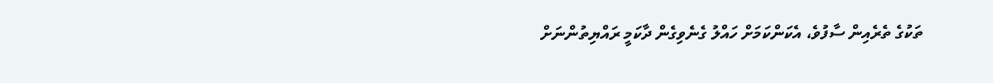ތަކުގެ ތެރެއިން ސާފުވެ، އެކަންކަމަށް ހައްލު ގެނެވިގެން ދާކަމީ ރައްޔިތުންނަށް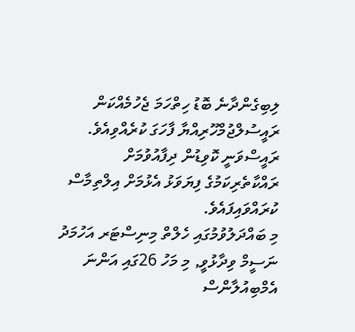ލިބިގެންދާނެ ބޮޑު ހިތްހަމަ ޖެހުމެއްކަން ރައީސުލްޖުމްހޫރިއްޔާ ފާހަގަ ކުރެއްވިއެވެ. ރައީސްވަނީ ކޮވިޑުން ދިފާއުވުމަށް ރައްކާތެރިކަމުގެ ފިޔަވަޅު އެޅުމަށް އިލްތިމާސް ކުރައްވައިފައެވެ.
މި ބައްދަލުވުމުގައި ހެލްތް މިނިސްޓަރ އަހުމަދު ނަސީމް ވިދާޅުވީ, މި މަހު 26ގައި އަންނަ އެމްބިއުލާންސް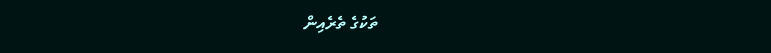ތަކުގެ ތެރެއިން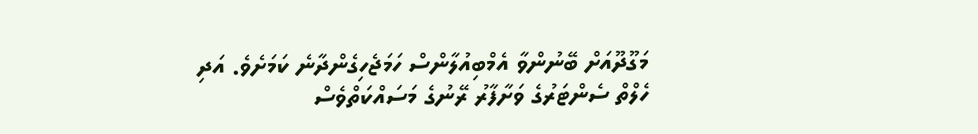މަގޫދޫއަށް ބޭނުންވާ އެމްބިއުލާންސް ހަމަޖެހިގެންދާނެ ކަމަށެވެ. އަދި ހެލްތް ސެންޓަރުގެ ވަށާފާރު ރޭނުގެ މަސައްކަތްވެސް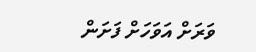ވަރަށް އަވަހަށް ފަށަން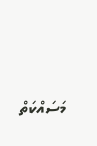މަސައްކަތް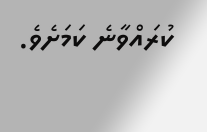ކުރައްވާނެ ކަމަށެވެ.